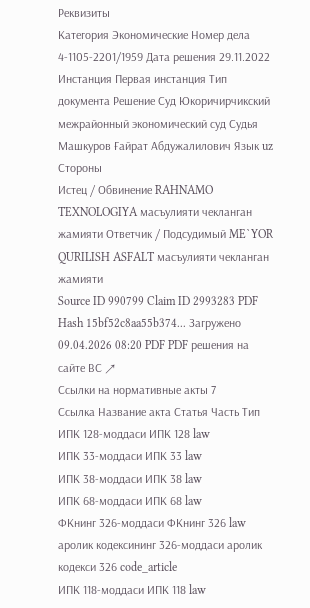Реквизиты
Категория Экономические Номер дела 4-1105-2201/1959 Дата решения 29.11.2022 Инстанция Первая инстанция Тип документа Решение Суд Юкоричирчикский межрайонный экономический суд Судья Машкуров Ғайрат Абдужалилович Язык uz
Стороны
Истец / Обвинение RAHNAMO TEXNOLOGIYA масъулияти чекланган жамияти Ответчик / Подсудимый ME`YOR QURILISH ASFALT масъулияти чекланган жамияти
Source ID 990799 Claim ID 2993283 PDF Hash 15bf52c8aa55b374... Загружено 09.04.2026 08:20 PDF PDF решения на сайте ВС ↗
Ссылки на нормативные акты 7
Ссылка Название акта Статья Часть Тип
ИПК 128-моддаси ИПК 128 law
ИПК 33-моддаси ИПК 33 law
ИПК 38-моддаси ИПК 38 law
ИПК 68-моддаси ИПК 68 law
ФКнинг 326-моддаси ФКнинг 326 law
аролик кодексининг 326-моддаси аролик кодекси 326 code_article
ИПК 118-моддаси ИПК 118 law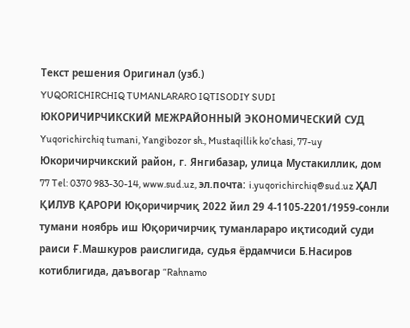Текст решения Оригинал (узб.)
YUQORICHIRCHIQ TUMANLARARO IQTISODIY SUDI ЮКОРИЧИРЧИКСКИЙ МЕЖРАЙОННЫЙ ЭКОНОМИЧЕСКИЙ СУД Yuqorichirchiq tumani, Yangibozor sh., Mustaqillik ko’chasi, 77-uy Юкоричирчикский район, г. Янгибазар, улица Мустакиллик, дом 77 Tel: 0370 983-30-14, www.sud.uz, эл.почта: i.yuqorichirchiq@sud.uz ҲАЛ ҚИЛУВ ҚАРОРИ Юқоричирчиқ 2022 йил 29 4-1105-2201/1959-сонли тумани ноябрь иш Юқоричирчиқ туманлараро иқтисодий суди раиси Ғ.Машкуров раислигида, судья ёрдамчиси Б.Насиров котиблигида, даъвогар “Rahnamo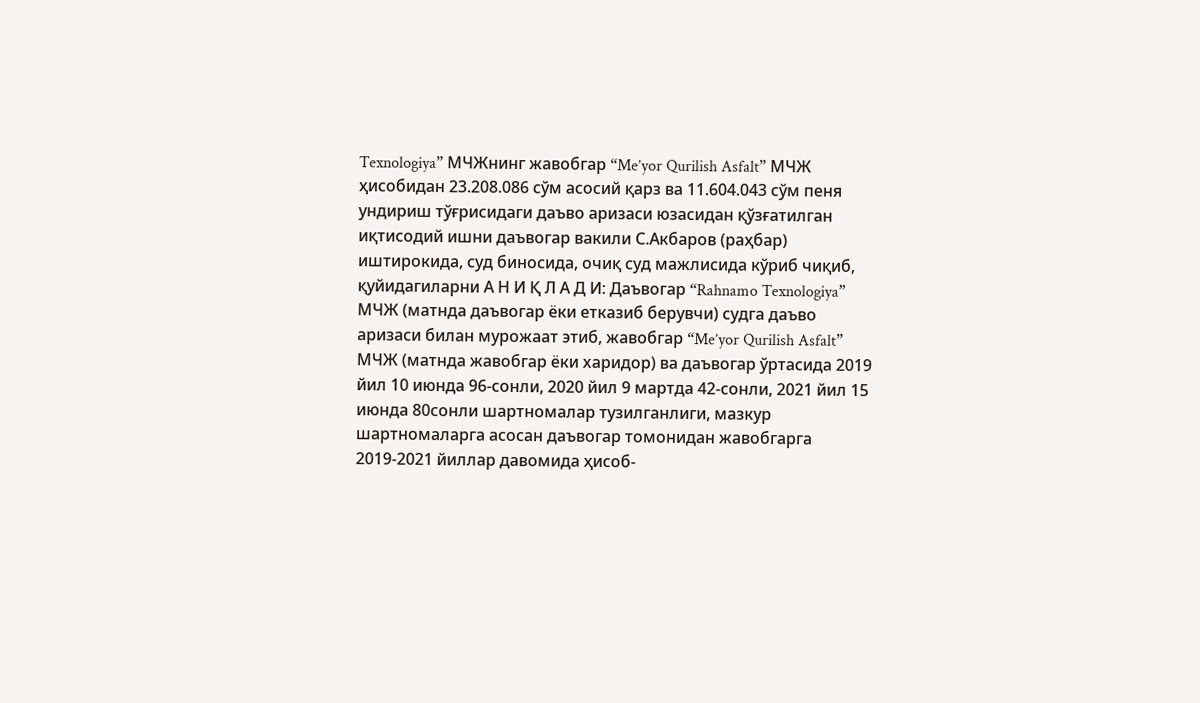Texnologiya” МЧЖнинг жавобгар “Me’yor Qurilish Asfalt” МЧЖ ҳисобидан 23.208.086 сўм асосий қарз ва 11.604.043 сўм пеня ундириш тўғрисидаги даъво аризаси юзасидан қўзғатилган иқтисодий ишни даъвогар вакили С.Акбаров (раҳбар) иштирокида, суд биносида, очиқ суд мажлисида кўриб чиқиб, қуйидагиларни А Н И Қ Л А Д И: Даъвогар “Rahnamo Texnologiya” МЧЖ (матнда даъвогар ёки етказиб берувчи) судга даъво аризаси билан мурожаат этиб, жавобгар “Me’yor Qurilish Asfalt” МЧЖ (матнда жавобгар ёки харидор) ва даъвогар ўртасида 2019 йил 10 июнда 96-сонли, 2020 йил 9 мартда 42-сонли, 2021 йил 15 июнда 80сонли шартномалар тузилганлиги, мазкур шартномаларга асосан даъвогар томонидан жавобгарга 2019-2021 йиллар давомида ҳисоб-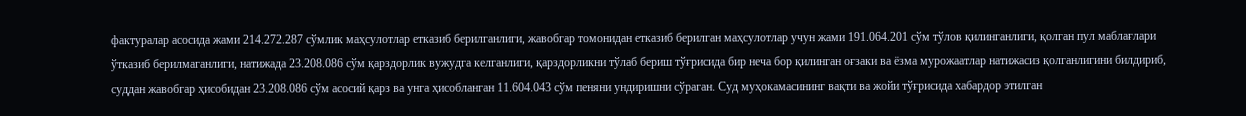фактуралар асосида жами 214.272.287 сўмлик маҳсулотлар етказиб берилганлиги, жавобгар томонидан етказиб берилган маҳсулотлар учун жами 191.064.201 сўм тўлов қилинганлиги, қолган пул маблағлари ўтказиб берилмаганлиги, натижада 23.208.086 сўм қарздорлик вужудга келганлиги, қарздорликни тўлаб бериш тўғрисида бир неча бор қилинган оғзаки ва ёзма мурожаатлар натижасиз қолганлигини билдириб, суддан жавобгар ҳисобидан 23.208.086 сўм асосий қарз ва унга ҳисобланган 11.604.043 сўм пеняни ундиришни сўраган. Суд муҳокамасининг вақти ва жойи тўғрисида хабардор этилган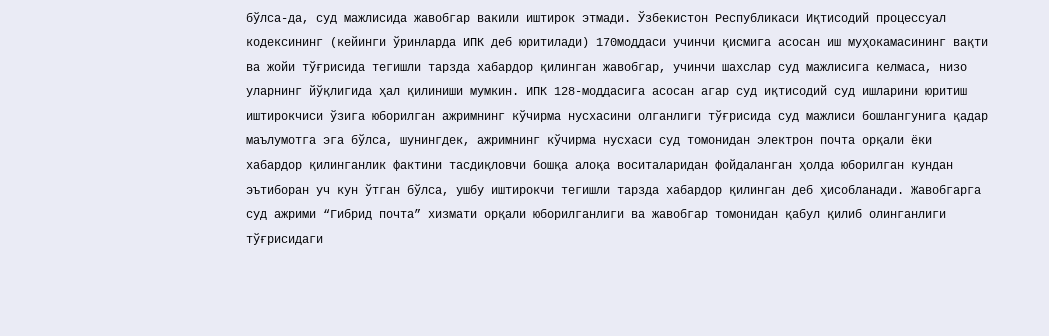бўлса-да, суд мажлисида жавобгар вакили иштирок этмади. Ўзбекистон Республикаси Иқтисодий процессуал кодексининг (кейинги ўринларда ИПК деб юритилади) 170моддаси учинчи қисмига асосан иш муҳокамасининг вақти ва жойи тўғрисида тегишли тарзда хабардор қилинган жавобгар, учинчи шахслар суд мажлисига келмаса, низо уларнинг йўқлигида ҳал қилиниши мумкин. ИПК 128-моддасига асосан агар суд иқтисодий суд ишларини юритиш иштирокчиси ўзига юборилган ажримнинг кўчирма нусхасини олганлиги тўғрисида суд мажлиси бошлангунига қадар маълумотга эга бўлса, шунингдек, ажримнинг кўчирма нусхаси суд томонидан электрон почта орқали ёки хабардор қилинганлик фактини тасдиқловчи бошқа алоқа воситаларидан фойдаланган ҳолда юборилган кундан эътиборан уч кун ўтган бўлса, ушбу иштирокчи тегишли тарзда хабардор қилинган деб ҳисобланади. Жавобгарга суд ажрими “Гибрид почта” хизмати орқали юборилганлиги ва жавобгар томонидан қабул қилиб олинганлиги тўғрисидаги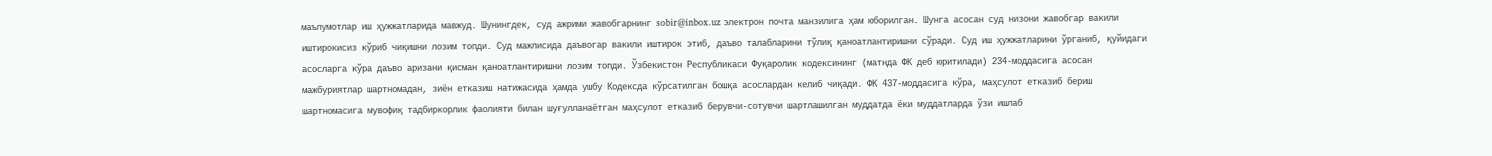маълумотлар иш ҳужжатларида мавжуд. Шунингдек, суд ажрими жавобгарнинг sobir@inbox.uz электрон почта манзилига ҳам юборилган. Шунга асосан суд низони жавобгар вакили иштирокисиз кўриб чиқишни лозим топди. Суд мажлисида даъвогар вакили иштирок этиб, даъво талабларини тўлиқ қаноатлантиришни сўради. Суд иш ҳужжатларини ўрганиб, қуйидаги асосларга кўра даъво аризани қисман қаноатлантиришни лозим топди. Ўзбекистон Республикаси Фуқаролик кодексининг (матнда ФК деб юритилади) 234-моддасига асосан мажбуриятлар шартномадан, зиён етказиш натижасида ҳамда ушбу Кодексда кўрсатилган бошқа асослардан келиб чиқади. ФК 437-моддасига кўра, маҳсулот етказиб бериш шартномасига мувофиқ тадбиркорлик фаолияти билан шуғулланаётган маҳсулот етказиб берувчи-сотувчи шартлашилган муддатда ёки муддатларда ўзи ишлаб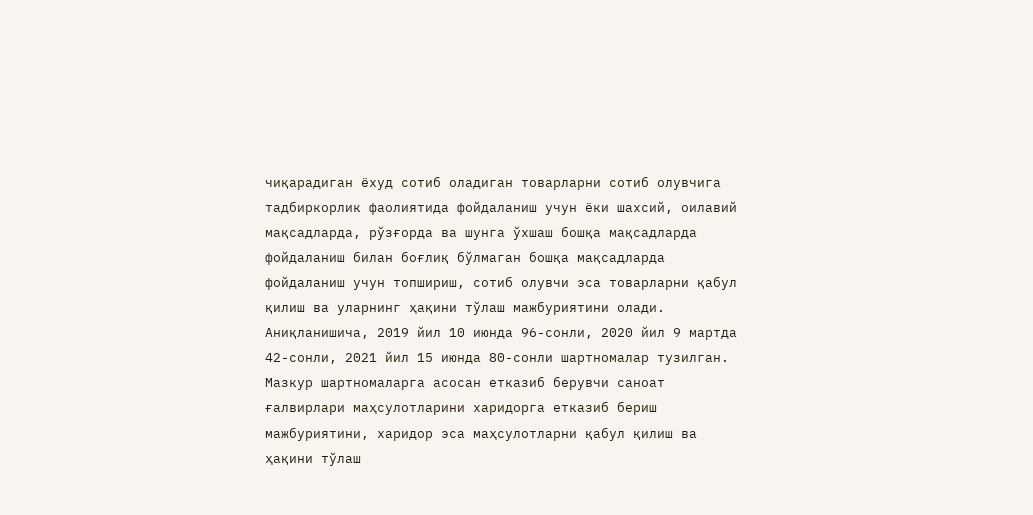чиқарадиган ёхуд сотиб оладиган товарларни сотиб олувчига тадбиркорлик фаолиятида фойдаланиш учун ёки шахсий, оилавий мақсадларда, рўзғорда ва шунга ўхшаш бошқа мақсадларда фойдаланиш билан боғлиқ бўлмаган бошқа мақсадларда фойдаланиш учун топшириш, сотиб олувчи эса товарларни қабул қилиш ва уларнинг ҳақини тўлаш мажбуриятини олади. Аниқланишича, 2019 йил 10 июнда 96-сонли, 2020 йил 9 мартда 42-сонли, 2021 йил 15 июнда 80-сонли шартномалар тузилган. Мазкур шартномаларга асосан етказиб берувчи саноат ғалвирлари маҳсулотларини харидорга етказиб бериш мажбуриятини, харидор эса маҳсулотларни қабул қилиш ва ҳақини тўлаш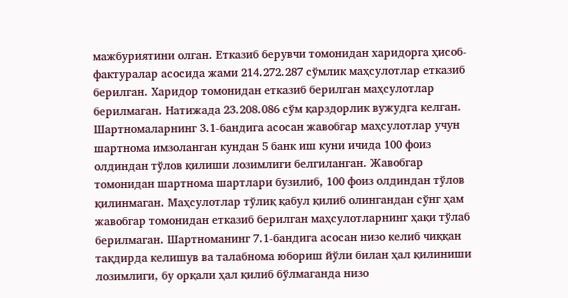мажбуриятини олган. Етказиб берувчи томонидан харидорга ҳисоб-фактуралар асосида жами 214.272.287 сўмлик маҳсулотлар етказиб берилган. Харидор томонидан етказиб берилган маҳсулотлар берилмаган. Натижада 23.208.086 сўм қарздорлик вужудга келган. Шартномаларнинг 3.1-бандига асосан жавобгар маҳсулотлар учун шартнома имзоланган кундан 5 банк иш куни ичида 100 фоиз олдиндан тўлов қилиши лозимлиги белгиланган. Жавобгар томонидан шартнома шартлари бузилиб, 100 фоиз олдиндан тўлов қилинмаган. Маҳсулотлар тўлиқ қабул қилиб олингандан сўнг ҳам жавобгар томонидан етказиб берилган маҳсулотларнинг ҳақи тўлаб берилмаган. Шартноманинг 7.1-бандига асосан низо келиб чиққан тақдирда келишув ва талабнома юбориш йўли билан ҳал қилиниши лозимлиги, бу орқали ҳал қилиб бўлмаганда низо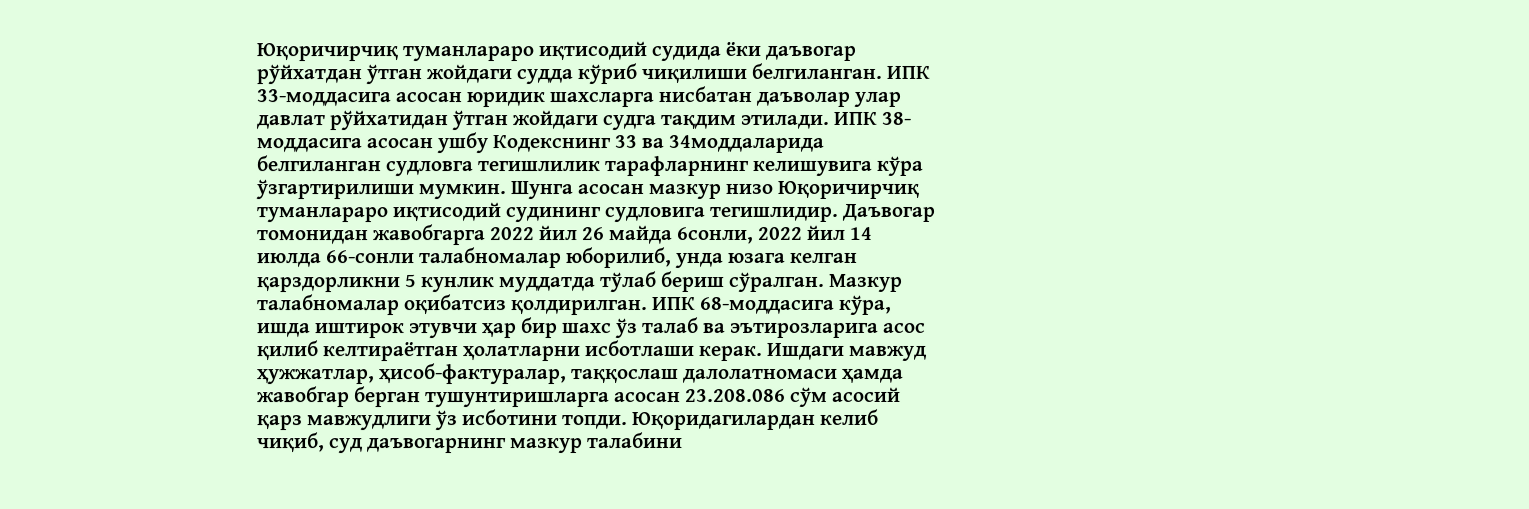Юқоричирчиқ туманлараро иқтисодий судида ёки даъвогар рўйхатдан ўтган жойдаги судда кўриб чиқилиши белгиланган. ИПК 33-моддасига асосан юридик шахсларга нисбатан даъволар улар давлат рўйхатидан ўтган жойдаги судга тақдим этилади. ИПК 38-моддасига асосан ушбу Кодекснинг 33 ва 34моддаларида белгиланган судловга тегишлилик тарафларнинг келишувига кўра ўзгартирилиши мумкин. Шунга асосан мазкур низо Юқоричирчиқ туманлараро иқтисодий судининг судловига тегишлидир. Даъвогар томонидан жавобгарга 2022 йил 26 майда 6сонли, 2022 йил 14 июлда 66-сонли талабномалар юборилиб, унда юзага келган қарздорликни 5 кунлик муддатда тўлаб бериш сўралган. Мазкур талабномалар оқибатсиз қолдирилган. ИПК 68-моддасига кўра, ишда иштирок этувчи ҳар бир шахс ўз талаб ва эътирозларига асос қилиб келтираётган ҳолатларни исботлаши керак. Ишдаги мавжуд ҳужжатлар, ҳисоб-фактуралар, таққослаш далолатномаси ҳамда жавобгар берган тушунтиришларга асосан 23.208.086 сўм асосий қарз мавжудлиги ўз исботини топди. Юқоридагилардан келиб чиқиб, суд даъвогарнинг мазкур талабини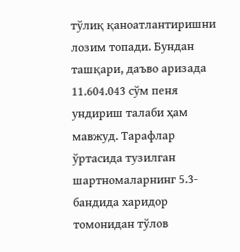тўлиқ қаноатлантиришни лозим топади. Бундан ташқари, даъво аризада 11.604.043 сўм пеня ундириш талаби ҳам мавжуд. Тарафлар ўртасида тузилган шартномаларнинг 5.3-бандида харидор томонидан тўлов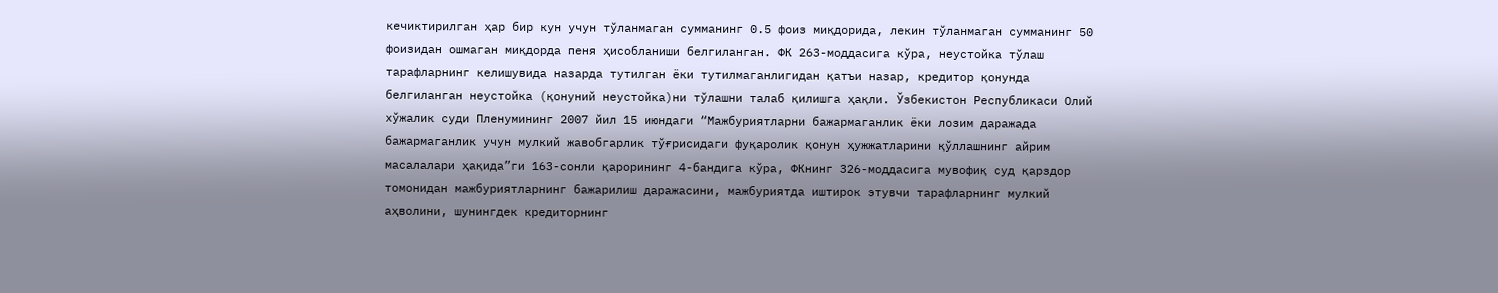кечиктирилган ҳар бир кун учун тўланмаган сумманинг 0.5 фоиз миқдорида, лекин тўланмаган сумманинг 50 фоизидан ошмаган миқдорда пеня ҳисобланиши белгиланган. ФК 263-моддасига кўра, неустойка тўлаш тарафларнинг келишувида назарда тутилган ёки тутилмаганлигидан қатъи назар, кредитор қонунда белгиланган неустойка (қонуний неустойка)ни тўлашни талаб қилишга ҳақли. Ўзбекистон Республикаси Олий хўжалик суди Пленумининг 2007 йил 15 июндаги “Мажбуриятларни бажармаганлик ёки лозим даражада бажармаганлик учун мулкий жавобгарлик тўғрисидаги фуқаролик қонун ҳужжатларини қўллашнинг айрим масалалари ҳақида”ги 163-сонли қарорининг 4-бандига кўра, ФКнинг 326-моддасига мувофиқ суд қарздор томонидан мажбуриятларнинг бажарилиш даражасини, мажбуриятда иштирок этувчи тарафларнинг мулкий аҳволини, шунингдек кредиторнинг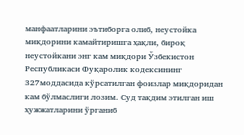манфаатларини эътиборга олиб, неустойка миқдорини камайтиришга ҳақли, бироқ неустойкани энг кам миқдори Ўзбекистон Республикаси Фуқаролик кодексининг 327моддасида кўрсатилган фоизлар миқдоридан кам бўлмаслиги лозим. Суд тақдим этилган иш ҳужжатларини ўрганиб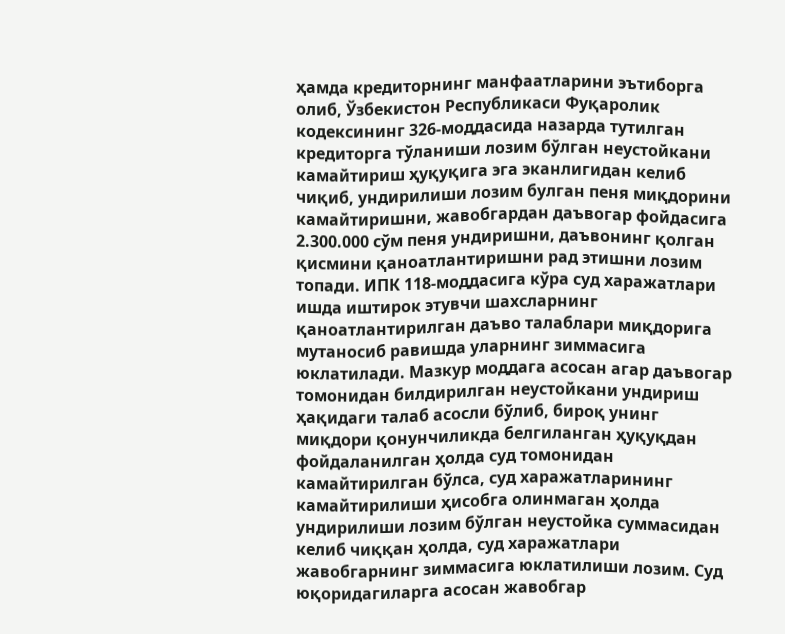ҳамда кредиторнинг манфаатларини эътиборга олиб, Ўзбекистон Республикаси Фуқаролик кодексининг 326-моддасида назарда тутилган кредиторга тўланиши лозим бўлган неустойкани камайтириш ҳуқуқига эга эканлигидан келиб чиқиб, ундирилиши лозим булган пеня миқдорини камайтиришни, жавобгардан даъвогар фойдасига 2.300.000 сўм пеня ундиришни, даъвонинг қолган қисмини қаноатлантиришни рад этишни лозим топади. ИПК 118-моддасига кўра суд харажатлари ишда иштирок этувчи шахсларнинг қаноатлантирилган даъво талаблари миқдорига мутаносиб равишда уларнинг зиммасига юклатилади. Мазкур моддага асосан агар даъвогар томонидан билдирилган неустойкани ундириш ҳақидаги талаб асосли бўлиб, бироқ унинг миқдори қонунчиликда белгиланган ҳуқуқдан фойдаланилган ҳолда суд томонидан камайтирилган бўлса, суд харажатларининг камайтирилиши ҳисобга олинмаган ҳолда ундирилиши лозим бўлган неустойка суммасидан келиб чиққан ҳолда, суд харажатлари жавобгарнинг зиммасига юклатилиши лозим. Суд юқоридагиларга асосан жавобгар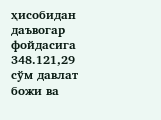ҳисобидан даъвогар фойдасига 348.121,29 сўм давлат божи ва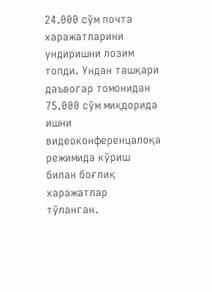24.000 сўм почта харажатларини ундиришни лозим топди. Ундан ташқари даъвогар томонидан 75.000 сўм миқдорида ишни видеоконференцалоқа режимида кўриш билан боғлиқ харажатлар тўланган.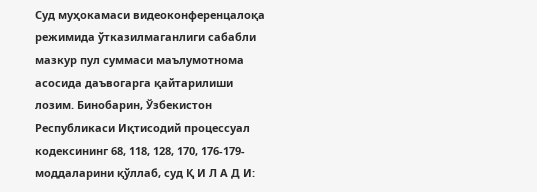Суд муҳокамаси видеоконференцалоқа режимида ўтказилмаганлиги сабабли мазкур пул суммаси маълумотнома асосида даъвогарга қайтарилиши лозим. Бинобарин, Ўзбекистон Республикаси Иқтисодий процессуал кодексининг 68, 118, 128, 170, 176-179-моддаларини қўллаб, суд Қ И Л А Д И: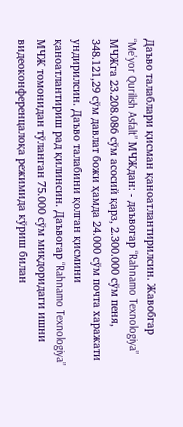Даъво талаблари қисман қаноатлантирилсин. Жавобгар “Me’yor Qurilish Asfalt” МЧЖдан: - даъвогар “Rahnamo Texnologiya” МЧЖга 23.208.086 сўм асосий қарз, 2.300.000 сўм пеня, 348.121,29 сўм давлат божи ҳамда 24.000 сўм почта харажати ундирилсин. Даъво талабини қолган қисмини қаноатлантириш рад қилинсин. Даъвогар “Rahnamo Texnologiya” МЧЖ томонидан тўланган 75.000 сўм миқдоридаги ишни видеоконференцалоқа режимида кўриш билан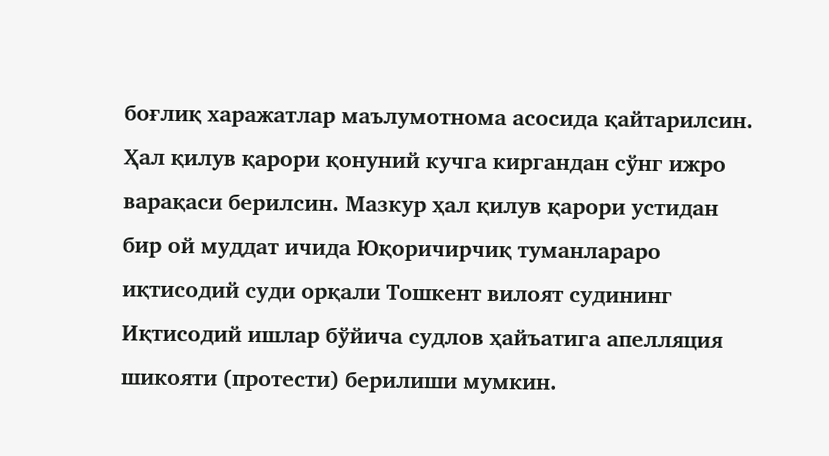боғлиқ харажатлар маълумотнома асосида қайтарилсин. Ҳал қилув қарори қонуний кучга киргандан сўнг ижро варақаси берилсин. Мазкур ҳал қилув қарори устидан бир ой муддат ичида Юқоричирчиқ туманлараро иқтисодий суди орқали Тошкент вилоят судининг Иқтисодий ишлар бўйича судлов ҳайъатига апелляция шикояти (протести) берилиши мумкин.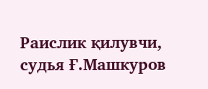Раислик қилувчи, судья Ғ.Машкуров